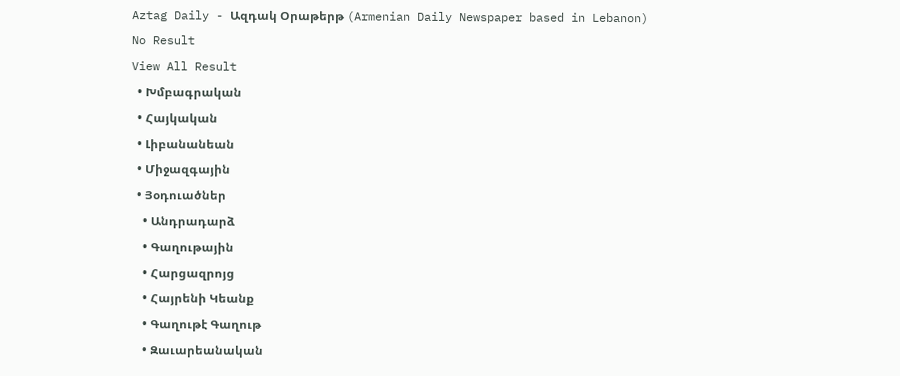Aztag Daily - Ազդակ Օրաթերթ (Armenian Daily Newspaper based in Lebanon)
No Result
View All Result
  • Խմբագրական
  • Հայկական
  • Լիբանանեան
  • Միջազգային
  • Յօդուածներ
    • Անդրադարձ
    • Գաղութային
    • Հարցազրոյց
    • Հայրենի Կեանք
    • Գաղութէ Գաղութ
    • Զաւարեանական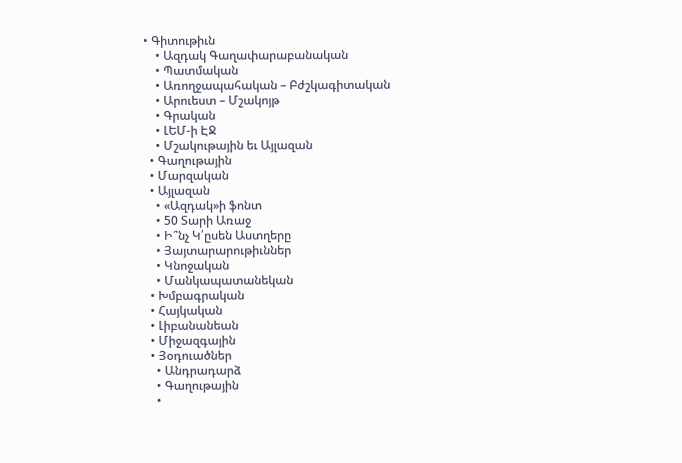• Գիտութիւն
    • Ազդակ Գաղափարաբանական
    • Պատմական
    • Առողջապահական – Բժշկագիտական
    • Արուեստ – Մշակոյթ
    • Գրական
    • ԼԵՄ-ի ԷՋ
    • Մշակութային եւ Այլազան
  • Գաղութային
  • Մարզական
  • Այլազան
    • «Ազդակ»ի ֆոնտ
    • 50 Տարի Առաջ
    • Ի՞նչ Կ՛ըսեն Աստղերը
    • Յայտարարութիւններ
    • Կնոջական
    • Մանկապատանեկան
  • Խմբագրական
  • Հայկական
  • Լիբանանեան
  • Միջազգային
  • Յօդուածներ
    • Անդրադարձ
    • Գաղութային
    •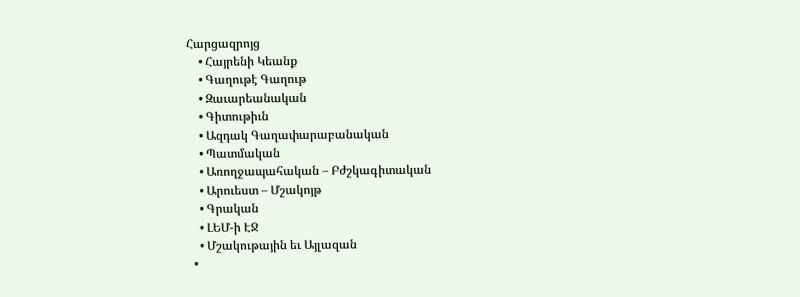Հարցազրոյց
    • Հայրենի Կեանք
    • Գաղութէ Գաղութ
    • Զաւարեանական
    • Գիտութիւն
    • Ազդակ Գաղափարաբանական
    • Պատմական
    • Առողջապահական – Բժշկագիտական
    • Արուեստ – Մշակոյթ
    • Գրական
    • ԼԵՄ-ի ԷՋ
    • Մշակութային եւ Այլազան
  •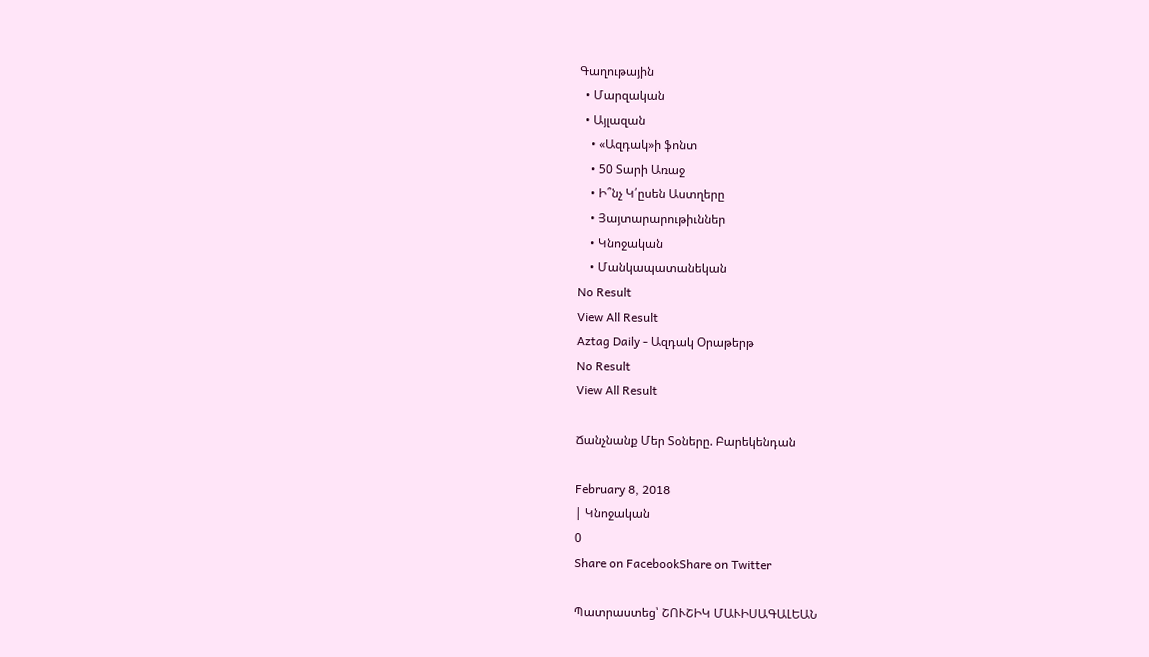Գաղութային
  • Մարզական
  • Այլազան
    • «Ազդակ»ի ֆոնտ
    • 50 Տարի Առաջ
    • Ի՞նչ Կ՛ըսեն Աստղերը
    • Յայտարարութիւններ
    • Կնոջական
    • Մանկապատանեկան
No Result
View All Result
Aztag Daily - Ազդակ Օրաթերթ
No Result
View All Result

Ճանչնանք Մեր Տօները. Բարեկենդան

February 8, 2018
| Կնոջական
0
Share on FacebookShare on Twitter

Պատրաստեց՝ ՇՈՒՇԻԿ ՄԱՒԻՍԱԳԱԼԵԱՆ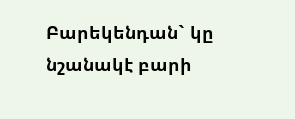Բարեկենդան` կը նշանակէ բարի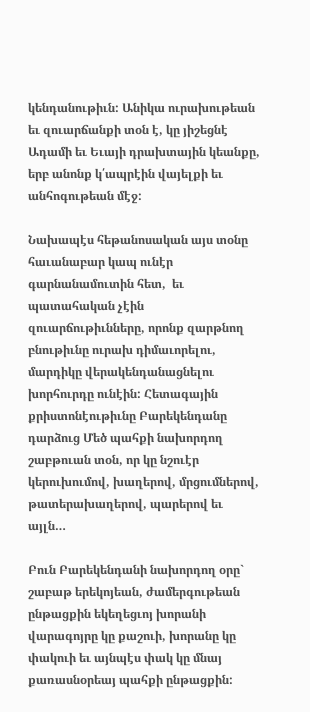կենդանութիւն: Անիկա ուրախութեան եւ զուարճանքի տօն է, կը յիշեցնէ Ադամի եւ Եւայի դրախտային կեանքը, երբ անոնք կ՛ապրէին վայելքի եւ անհոգութեան մէջ:

Նախապէս հեթանոսական այս տօնը հաւանաբար կապ ունէր գարնանամուտին հետ,  եւ պատահական չէին զուարճութիւնները, որոնք զարթնող բնութիւնը ուրախ դիմաւորելու, մարդիկը վերակենդանացնելու խորհուրդը ունէին: Հետագային քրիստոնէութիւնը Բարեկենդանը դարձուց Մեծ պահքի նախորդող շաբթուան տօն, որ կը նշուէր կերուխումով, խաղերով, մրցումներով, թատերախաղերով, պարերով եւ այլն…

Բուն Բարեկենդանի նախորդող օրը` շաբաթ երեկոյեան, ժամերգութեան ընթացքին եկեղեցւոյ խորանի վարագոյրը կը քաշուի, խորանը կը փակուի եւ այնպէս փակ կը մնայ քառասնօրեայ պահքի ընթացքին: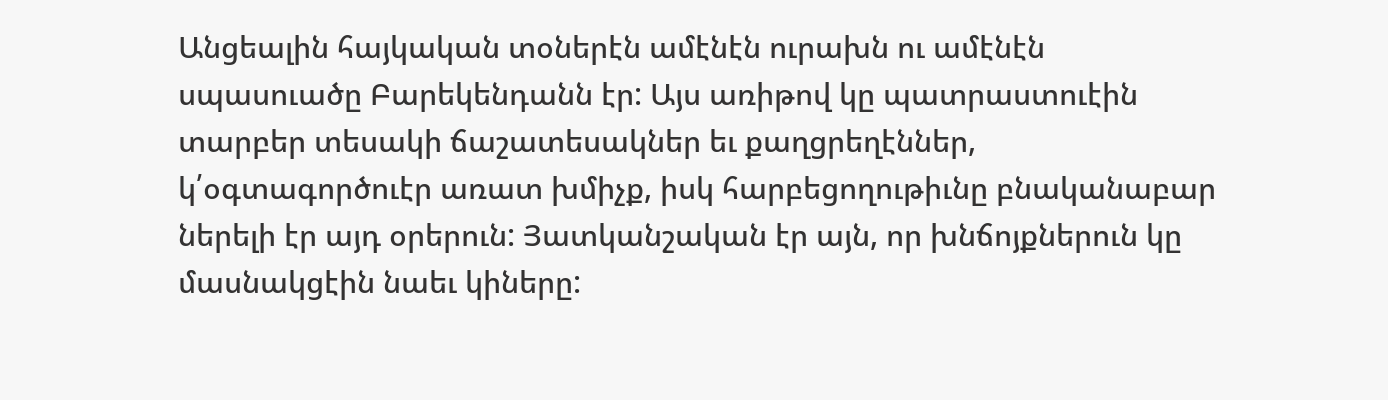Անցեալին հայկական տօներէն ամէնէն ուրախն ու ամէնէն սպասուածը Բարեկենդանն էր: Այս առիթով կը պատրաստուէին տարբեր տեսակի ճաշատեսակներ եւ քաղցրեղէններ, կ՛օգտագործուէր առատ խմիչք, իսկ հարբեցողութիւնը բնականաբար ներելի էր այդ օրերուն: Յատկանշական էր այն, որ խնճոյքներուն կը մասնակցէին նաեւ կիները: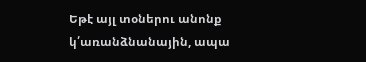Եթէ այլ տօներու անոնք կ՛առանձնանային, ապա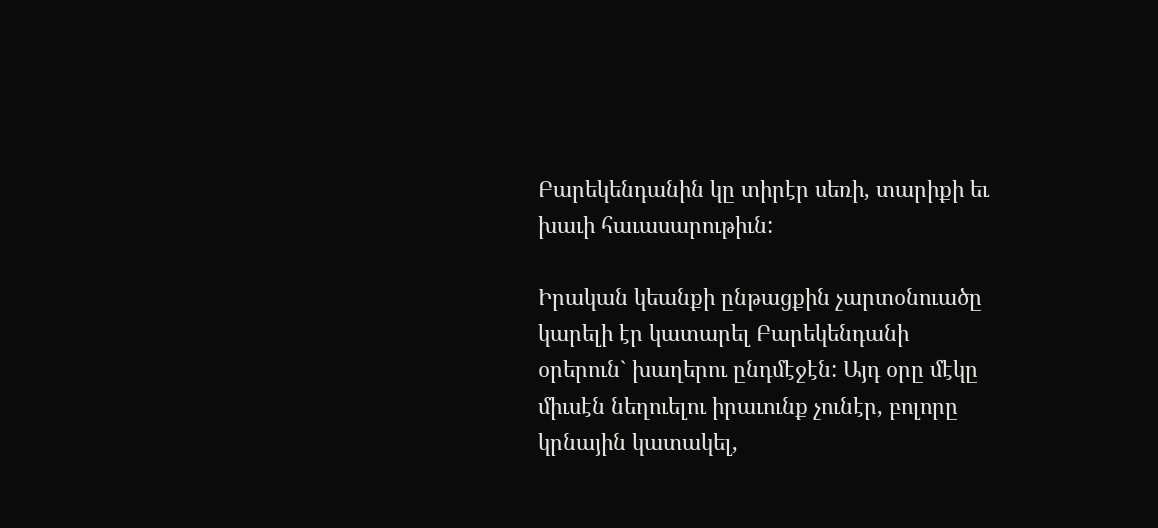Բարեկենդանին կը տիրէր սեռի, տարիքի եւ խաւի հաւասարութիւն:

Իրական կեանքի ընթացքին չարտօնուածը կարելի էր կատարել Բարեկենդանի օրերուն` խաղերու ընդմէջէն: Այդ օրը մէկը միւսէն նեղուելու իրաւունք չունէր, բոլորը կրնային կատակել,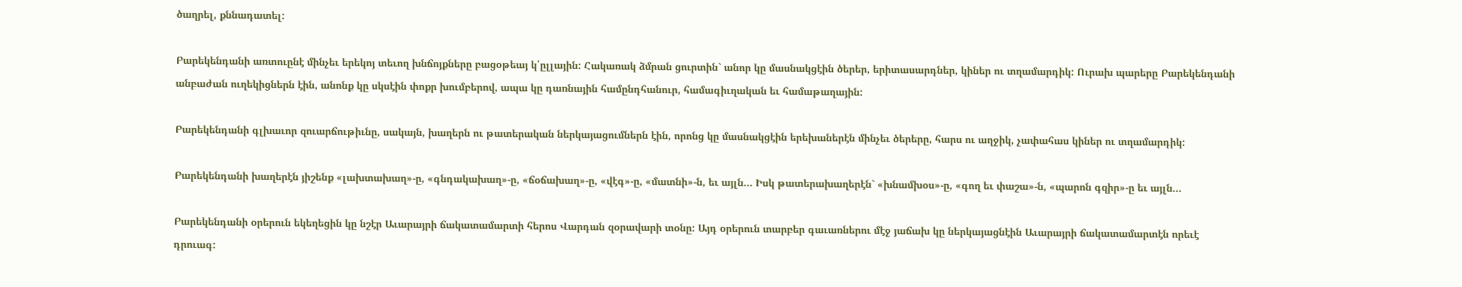ծաղրել, քննադատել:

Բարեկենդանի առտուընէ մինչեւ երեկոյ տեւող խնճոյքները բացօթեայ կ՛ըլլային: Հակառակ ձմրան ցուրտին` անոր կը մասնակցէին ծերեր, երիտասարդներ, կիներ ու տղամարդիկ: Ուրախ պարերը Բարեկենդանի անբաժան ուղեկիցներն էին, անոնք կը սկսէին փոքր խումբերով, ապա կը դառնային համընդհանուր, համագիւղական եւ համաթաղային:

Բարեկենդանի գլխաւոր զուարճութիւնը, սակայն, խաղերն ու թատերական ներկայացումներն էին, որոնց կը մասնակցէին երեխաներէն մինչեւ ծերերը, հարս ու աղջիկ, չափահաս կիներ ու տղամարդիկ:

Բարեկենդանի խաղերէն յիշենք «լախտախաղ»-ը, «գնդակախաղ»-ը, «ճօճախաղ»-ը, «վէգ»-ը, «մատնի»-ն, եւ այլն… Իսկ թատերախաղերէն` «խնամխօս»-ը, «գող եւ փաշա»-ն, «պարոն գզիր»-ը եւ այլն…

Բարեկենդանի օրերուն եկեղեցին կը նշէր Աւարայրի ճակատամարտի հերոս Վարդան զօրավարի տօնը: Այդ օրերուն տարբեր գաւառներու մէջ յաճախ կը ներկայացնէին Աւարայրի ճակատամարտէն որեւէ դրուագ: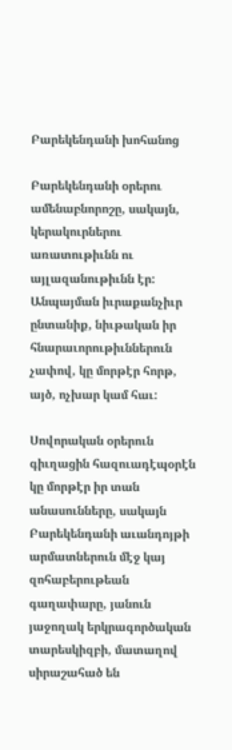Բարեկենդանի խոհանոց

Բարեկենդանի օրերու ամենաբնորոշը, սակայն,   կերակուրներու առատութիւնն ու այլազանութիւնն էր: Անպայման իւրաքանչիւր ընտանիք, նիւթական իր հնարաւորութիւններուն չափով, կը մորթէր հորթ, այծ, ոչխար կամ հաւ:

Սովորական օրերուն գիւղացին հազուադէպօրէն կը մորթէր իր տան անասունները, սակայն Բարեկենդանի աւանդոյթի արմատներուն մէջ կայ զոհաբերութեան գաղափարը, յանուն յաջողակ երկրագործական տարեսկիզբի, մատաղով սիրաշահած են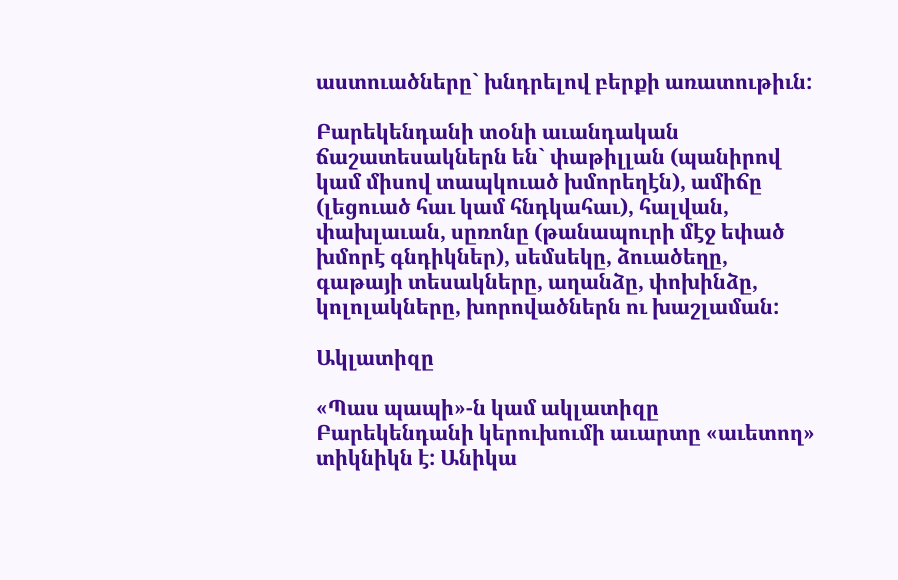աստուածները` խնդրելով բերքի առատութիւն:

Բարեկենդանի տօնի աւանդական ճաշատեսակներն են` փաթիլլան (պանիրով կամ միսով տապկուած խմորեղէն), ամիճը (լեցուած հաւ կամ հնդկահաւ), հալվան, փախլաւան, սըռոնը (թանապուրի մէջ եփած խմորէ գնդիկներ), սեմսեկը, ձուածեղը, գաթայի տեսակները, աղանձը, փոխինձը, կոլոլակները, խորովածներն ու խաշլաման:

Ակլատիզը

«Պաս պապի»-ն կամ ակլատիզը Բարեկենդանի կերուխումի աւարտը «աւետող» տիկնիկն է: Անիկա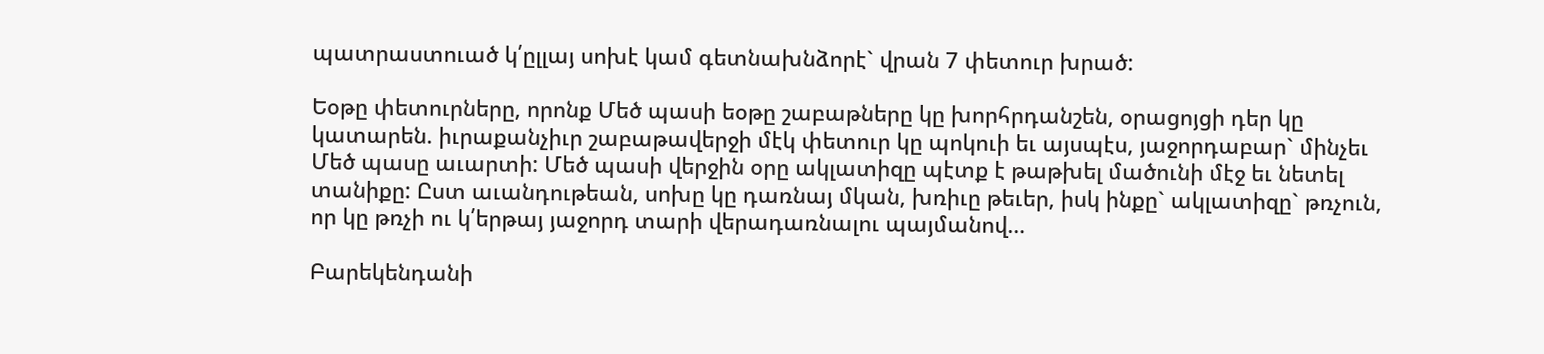պատրաստուած կ՛ըլլայ սոխէ կամ գետնախնձորէ` վրան 7 փետուր խրած:

Եօթը փետուրները, որոնք Մեծ պասի եօթը շաբաթները կը խորհրդանշեն, օրացոյցի դեր կը կատարեն. իւրաքանչիւր շաբաթավերջի մէկ փետուր կը պոկուի եւ այսպէս, յաջորդաբար` մինչեւ Մեծ պասը աւարտի: Մեծ պասի վերջին օրը ակլատիզը պէտք է թաթխել մածունի մէջ եւ նետել տանիքը: Ըստ աւանդութեան, սոխը կը դառնայ մկան, խռիւը թեւեր, իսկ ինքը` ակլատիզը` թռչուն, որ կը թռչի ու կ՛երթայ յաջորդ տարի վերադառնալու պայմանով…

Բարեկենդանի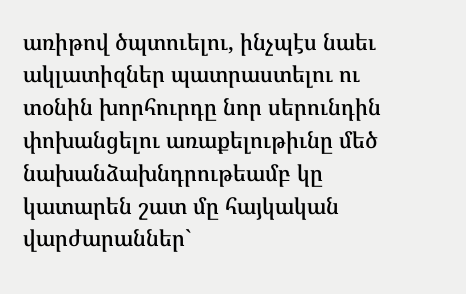առիթով ծպտուելու, ինչպէս նաեւ ակլատիզներ պատրաստելու ու տօնին խորհուրդը նոր սերունդին փոխանցելու առաքելութիւնը մեծ նախանձախնդրութեամբ կը կատարեն շատ մը հայկական վարժարաններ`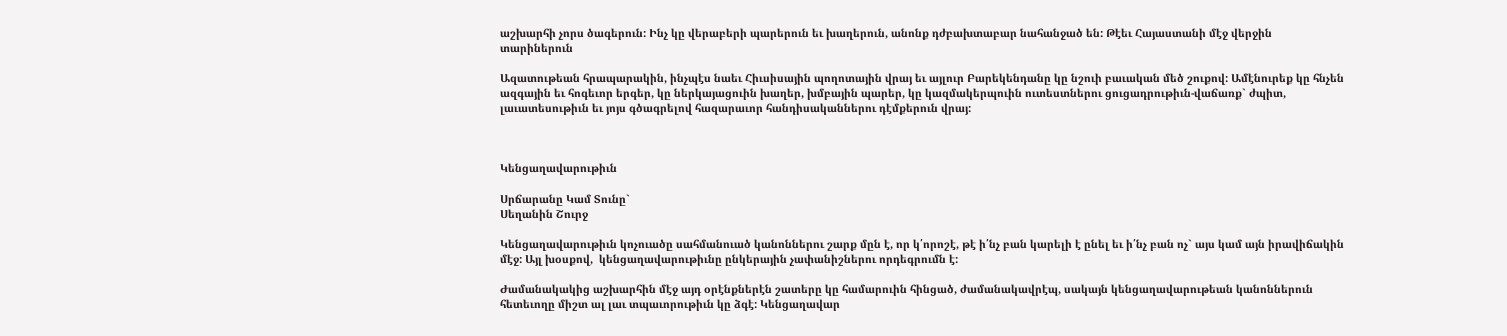աշխարհի չորս ծագերուն: Ինչ կը վերաբերի պարերուն եւ խաղերուն, անոնք դժբախտաբար նահանջած են: Թէեւ Հայաստանի մէջ վերջին տարիներուն

Ազատութեան հրապարակին, ինչպէս նաեւ Հիւսիսային պողոտային վրայ եւ այլուր Բարեկենդանը կը նշուի բաւական մեծ շուքով: Ամէնուրեք կը հնչեն ազգային եւ հոգեւոր երգեր, կը ներկայացուին խաղեր, խմբային պարեր, կը կազմակերպուին ուտեստներու ցուցադրութիւն-վաճառք` ժպիտ, լաւատեսութիւն եւ յոյս գծագրելով հազարաւոր հանդիսականներու դէմքերուն վրայ:



Կենցաղավարութիւն

Սրճարանը Կամ Տունը`
Սեղանին Շուրջ

Կենցաղավարութիւն կոչուածը սահմանուած կանոններու շարք մըն է, որ կ՛որոշէ, թէ ի՛նչ բան կարելի է ընել եւ ի՛նչ բան ոչ` այս կամ այն իրավիճակին մէջ: Այլ խօսքով,  կենցաղավարութիւնը ընկերային չափանիշներու որդեգրումն է:

Ժամանակակից աշխարհին մէջ այդ օրէնքներէն շատերը կը համարուին հինցած, ժամանակավրէպ, սակայն կենցաղավարութեան կանոններուն հետեւողը միշտ ալ լաւ տպաւորութիւն կը ձգէ: Կենցաղավար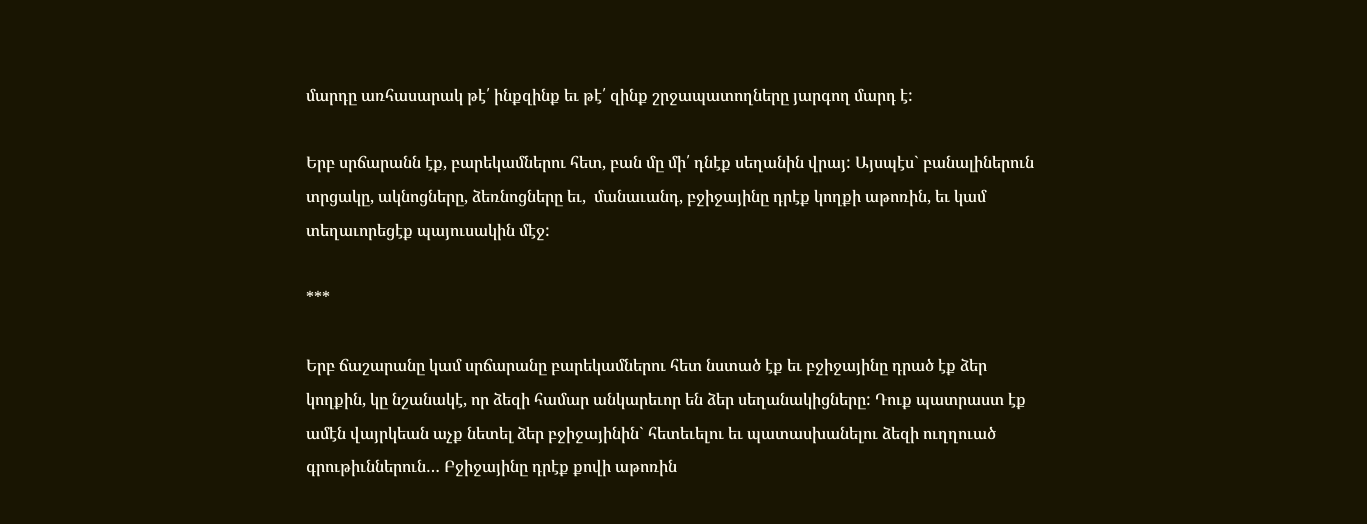մարդը առհասարակ թէ՛ ինքզինք եւ թէ՛ զինք շրջապատողները յարգող մարդ է:

Երբ սրճարանն էք, բարեկամներու հետ, բան մը մի՛ դնէք սեղանին վրայ: Այսպէս` բանալիներուն տրցակը, ակնոցները, ձեռնոցները եւ,  մանաւանդ, բջիջայինը դրէք կողքի աթոռին, եւ կամ տեղաւորեցէք պայուսակին մէջ:

***

Երբ ճաշարանը կամ սրճարանը բարեկամներու հետ նստած էք եւ բջիջայինը դրած էք ձեր կողքին, կը նշանակէ, որ ձեզի համար անկարեւոր են ձեր սեղանակիցները: Դուք պատրաստ էք ամէն վայրկեան աչք նետել ձեր բջիջայինին` հետեւելու եւ պատասխանելու ձեզի ուղղուած գրութիւններուն… Բջիջայինը դրէք քովի աթոռին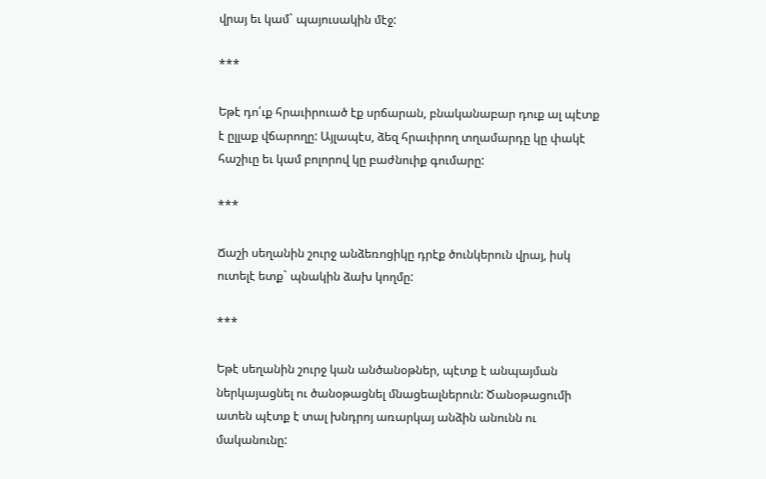վրայ եւ կամ` պայուսակին մէջ:

***

Եթէ դո՛ւք հրաւիրուած էք սրճարան, բնականաբար դուք ալ պէտք է ըլլաք վճարողը: Այլապէս, ձեզ հրաւիրող տղամարդը կը փակէ հաշիւը եւ կամ բոլորով կը բաժնուիք գումարը:

***

Ճաշի սեղանին շուրջ անձեռոցիկը դրէք ծունկերուն վրայ, իսկ ուտելէ ետք` պնակին ձախ կողմը:

***

Եթէ սեղանին շուրջ կան անծանօթներ, պէտք է անպայման ներկայացնել ու ծանօթացնել մնացեալներուն: Ծանօթացումի ատեն պէտք է տալ խնդրոյ առարկայ անձին անունն ու մականունը: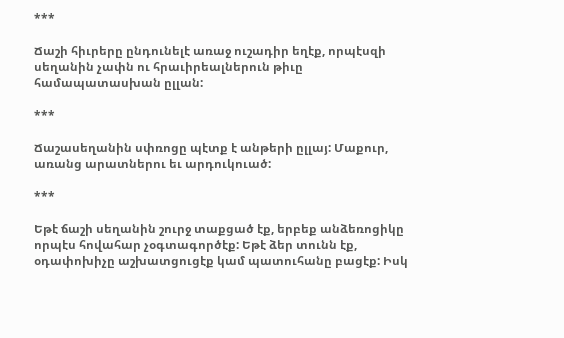***

Ճաշի հիւրերը ընդունելէ առաջ ուշադիր եղէք, որպէսզի սեղանին չափն ու հրաւիրեալներուն թիւը համապատասխան ըլլան:

***

Ճաշասեղանին սփռոցը պէտք է անթերի ըլլայ: Մաքուր, առանց արատներու եւ արդուկուած:

***

Եթէ ճաշի սեղանին շուրջ տաքցած էք, երբեք անձեռոցիկը որպէս հովահար չօգտագործէք: Եթէ ձեր տունն էք, օդափոխիչը աշխատցուցէք կամ պատուհանը բացէք: Իսկ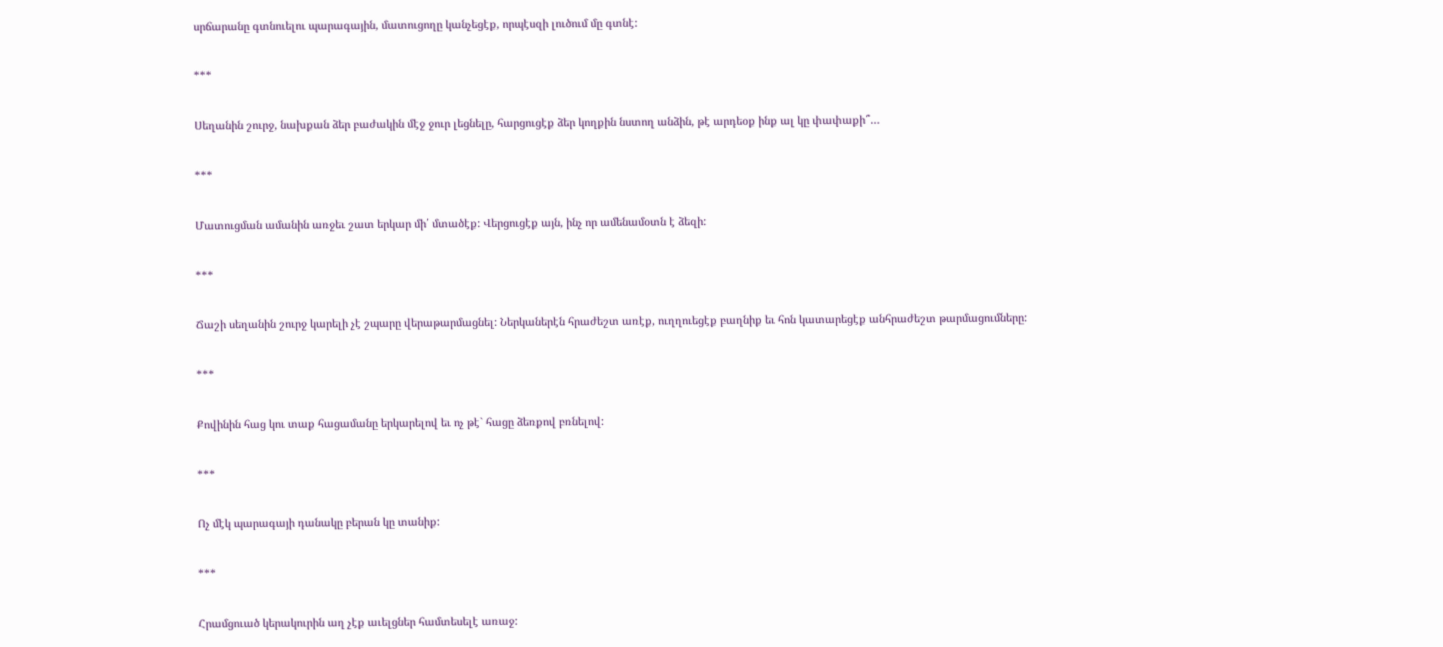սրճարանը գտնուելու պարագային, մատուցողը կանչեցէք, որպէսզի լուծում մը գտնէ:

***

Սեղանին շուրջ, նախքան ձեր բաժակին մէջ ջուր լեցնելը, հարցուցէք ձեր կողքին նստող անձին, թէ արդեօք ինք ալ կը փափաքի՞…

***

Մատուցման ամանին առջեւ շատ երկար մի՛ մտածէք: Վերցուցէք այն, ինչ որ ամենամօտն է ձեզի:

***

Ճաշի սեղանին շուրջ կարելի չէ շպարը վերաթարմացնել: Ներկաներէն հրաժեշտ առէք, ուղղուեցէք բաղնիք եւ հոն կատարեցէք անհրաժեշտ թարմացումները:

***

Քովինին հաց կու տաք հացամանը երկարելով եւ ոչ թէ` հացը ձեռքով բռնելով:

***

Ոչ մէկ պարագայի դանակը բերան կը տանիք:

***

Հրամցուած կերակուրին աղ չէք աւելցներ համտեսելէ առաջ: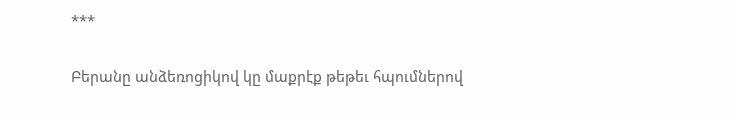***

Բերանը անձեռոցիկով կը մաքրէք թեթեւ հպումներով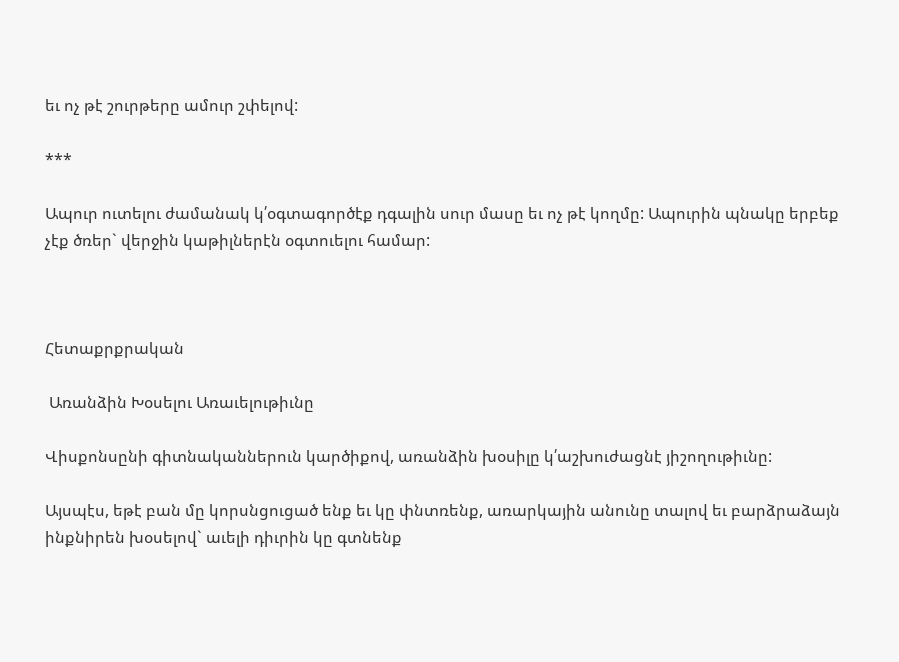եւ ոչ թէ շուրթերը ամուր շփելով:

***

Ապուր ուտելու ժամանակ կ՛օգտագործէք դգալին սուր մասը եւ ոչ թէ կողմը: Ապուրին պնակը երբեք չէք ծռեր` վերջին կաթիլներէն օգտուելու համար:



Հետաքրքրական

 Առանձին Խօսելու Առաւելութիւնը

Վիսքոնսընի գիտնականներուն կարծիքով, առանձին խօսիլը կ՛աշխուժացնէ յիշողութիւնը:

Այսպէս, եթէ բան մը կորսնցուցած ենք եւ կը փնտռենք, առարկային անունը տալով եւ բարձրաձայն ինքնիրեն խօսելով` աւելի դիւրին կը գտնենք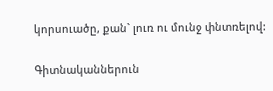կորսուածը, քան` լուռ ու մունջ փնտռելով:

Գիտնականներուն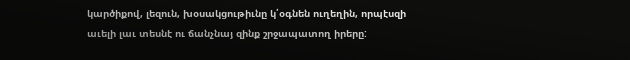կարծիքով, լեզուն, խօսակցութիւնը կ՛օգնեն ուղեղին, որպէսզի աւելի լաւ տեսնէ ու ճանչնայ զինք շրջապատող իրերը: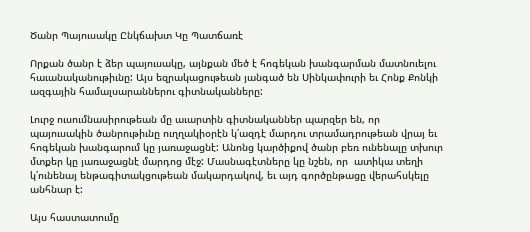Ծանր Պայուսակը Ընկճախտ Կը Պատճառէ

Որքան ծանր է ձեր պայուսակը, այնքան մեծ է հոգեկան խանգարման մատնուելու հաւանականութիւնը: Այս եզրակացութեան յանգած են Սինկափուրի եւ Հոնք Քոնկի ազգային համալսարաններու գիտնականները:

Լուրջ ուսումնասիրութեան մը աւարտին գիտնականներ պարզեր են, որ պայուսակին ծանրութիւնը ուղղակիօրէն կ՛ազդէ մարդու տրամադրութեան վրայ եւ հոգեկան խանգարում կը յառաջացնէ: Անոնց կարծիքով ծանր բեռ ունենալը տխուր մտքեր կը յառաջացնէ մարդոց մէջ: Մասնագէտները կը նշեն, որ  ատիկա տեղի կ՛ունենայ ենթագիտակցութեան մակարդակով, եւ այդ գործընթացը վերահսկելը անհնար է:

Այս հաստատումը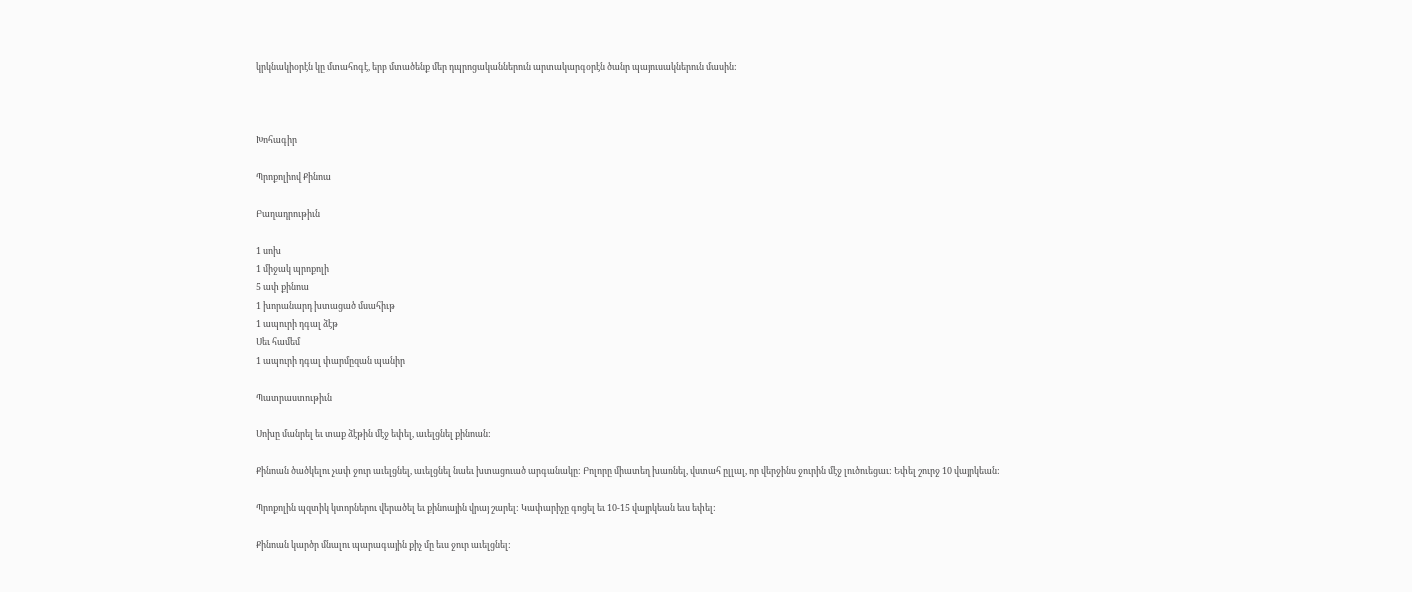կրկնակիօրէն կը մտահոգէ, երբ մտածենք մեր դպրոցականներուն արտակարգօրէն ծանր պայուսակներուն մասին:



Խոհագիր

Պրոքոլիով Քինոա

Բաղադրութիւն

1 սոխ
1 միջակ պրոքոլի
5 ափ քինոա
1 խորանարդ խտացած մսահիւթ
1 ապուրի դգալ ձէթ
Սեւ համեմ
1 ապուրի դգալ փարմըզան պանիր

Պատրաստութիւն

Սոխը մանրել եւ տաք ձէթին մէջ եփել, աւելցնել քինոան:

Քինոան ծածկելու չափ ջուր աւելցնել, աւելցնել նաեւ խտացուած արգանակը: Բոլորը միատեղ խառնել, վստահ ըլլալ, որ վերջինս ջուրին մէջ լուծուեցաւ: Եփել շուրջ 10 վայրկեան:

Պրոքոլին պզտիկ կտորներու վերածել եւ քինոային վրայ շարել: Կափարիչը գոցել եւ 10-15 վայրկեան եւս եփել:

Քինոան կարծր մնալու պարագային քիչ մը եւս ջուր աւելցնել: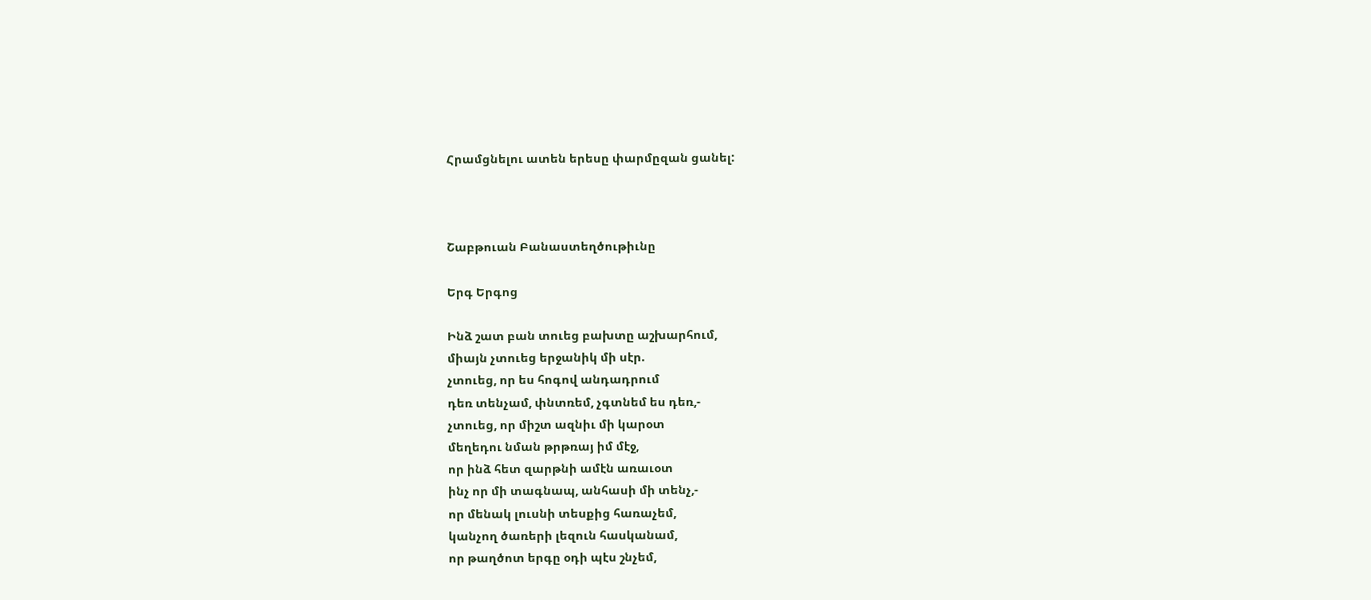Հրամցնելու ատեն երեսը փարմըզան ցանել:



Շաբթուան Բանաստեղծութիւնը

Երգ Երգոց

Ինձ շատ բան տուեց բախտը աշխարհում,
միայն չտուեց երջանիկ մի սէր.
չտուեց, որ ես հոգով անդադրում
դեռ տենչամ, փնտռեմ, չգտնեմ ես դեռ,-
չտուեց, որ միշտ ազնիւ մի կարօտ
մեղեդու նման թրթռայ իմ մէջ,
որ ինձ հետ զարթնի ամէն առաւօտ
ինչ որ մի տագնապ, անհասի մի տենչ,-
որ մենակ լուսնի տեսքից հառաչեմ,
կանչող ծառերի լեզուն հասկանամ,
որ թաղծոտ երգը օդի պէս շնչեմ,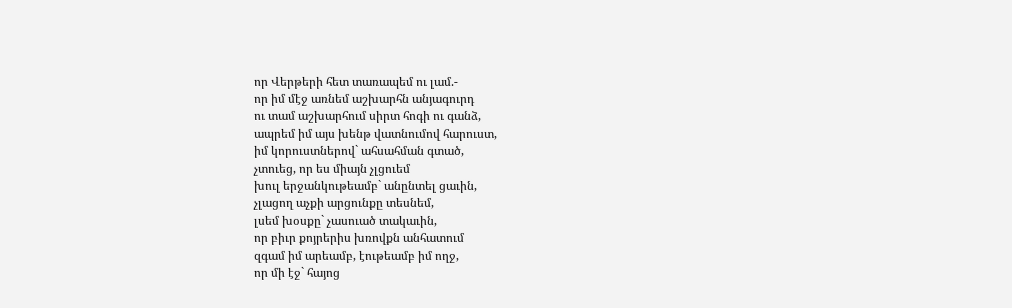որ Վերթերի հետ տառապեմ ու լամ.-
որ իմ մէջ առնեմ աշխարհն անյագուրդ
ու տամ աշխարհում սիրտ հոգի ու գանձ,
ապրեմ իմ այս խենթ վատնումով հարուստ,
իմ կորուստներով` ահսահման գտած,
չտուեց, որ ես միայն չլցուեմ
խուլ երջանկութեամբ` անընտել ցաւին,
չլացող աչքի արցունքը տեսնեմ,
լսեմ խօսքը` չասուած տակաւին,
որ բիւր քոյրերիս խռովքն անհատում
զգամ իմ արեամբ, էութեամբ իմ ողջ,
որ մի էջ` հայոց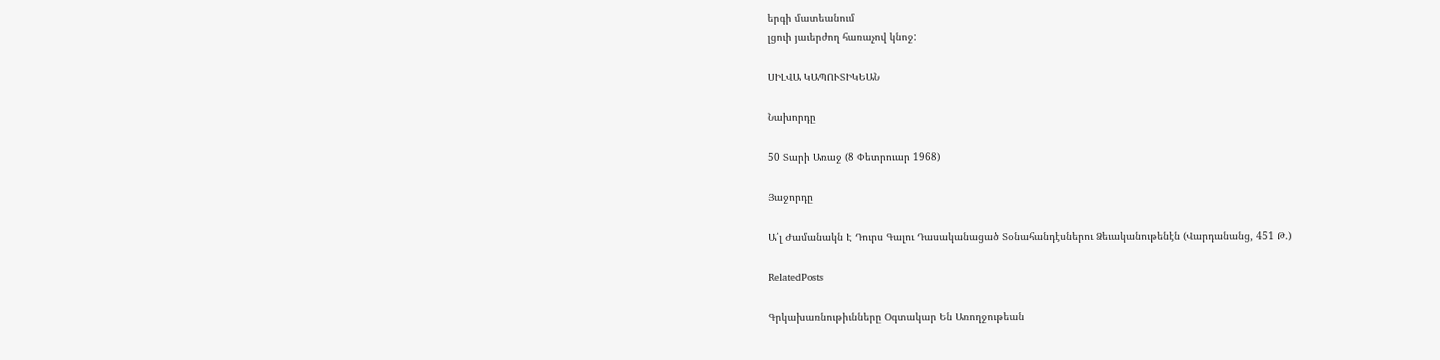երգի մատեանում
լցուի յաւերժող հառաչով կնոջ:

ՍԻԼՎԱ ԿԱՊՈՒՏԻԿԵԱՆ

Նախորդը

50 Տարի Առաջ (8 Փետրուար 1968)

Յաջորդը

Ա՛լ Ժամանակն Է Դուրս Գալու Դասականացած Տօնահանդէսներու Ձեւականութենէն (Վարդանանց, 451 Թ.)

RelatedPosts

Գրկախառնութիւնները Օգտակար Են Առողջութեան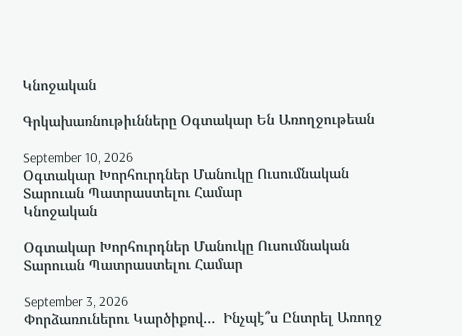Կնոջական

Գրկախառնութիւնները Օգտակար Են Առողջութեան

September 10, 2026
Օգտակար Խորհուրդներ Մանուկը Ուսումնական Տարուան Պատրաստելու Համար
Կնոջական

Օգտակար Խորհուրդներ Մանուկը Ուսումնական Տարուան Պատրաստելու Համար

September 3, 2026
Փորձառուներու Կարծիքով…  Ինչպէ՞ս Ընտրել Առողջ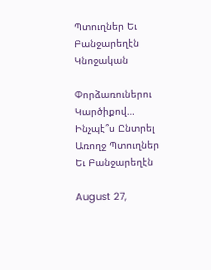Պտուղներ Եւ Բանջարեղէն
Կնոջական

Փորձառուներու Կարծիքով… Ինչպէ՞ս Ընտրել Առողջ Պտուղներ Եւ Բանջարեղէն

August 27,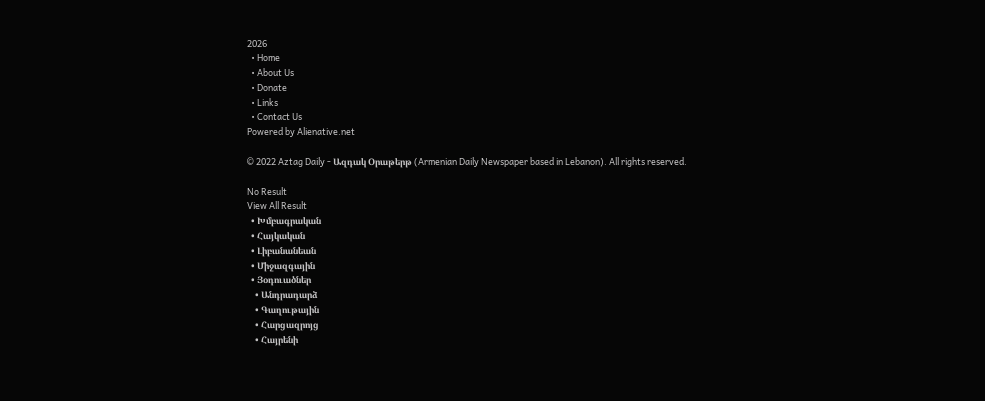2026
  • Home
  • About Us
  • Donate
  • Links
  • Contact Us
Powered by Alienative.net

© 2022 Aztag Daily - Ազդակ Օրաթերթ (Armenian Daily Newspaper based in Lebanon). All rights reserved.

No Result
View All Result
  • Խմբագրական
  • Հայկական
  • Լիբանանեան
  • Միջազգային
  • Յօդուածներ
    • Անդրադարձ
    • Գաղութային
    • Հարցազրոյց
    • Հայրենի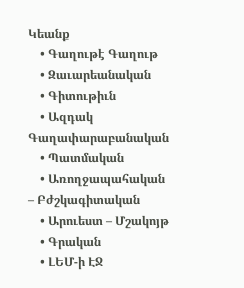Կեանք
    • Գաղութէ Գաղութ
    • Զաւարեանական
    • Գիտութիւն
    • Ազդակ Գաղափարաբանական
    • Պատմական
    • Առողջապահական – Բժշկագիտական
    • Արուեստ – Մշակոյթ
    • Գրական
    • ԼԵՄ-ի ԷՋ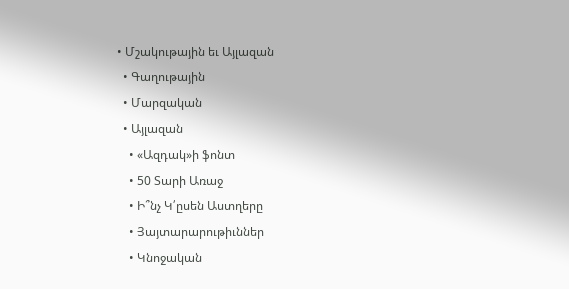• Մշակութային եւ Այլազան
  • Գաղութային
  • Մարզական
  • Այլազան
    • «Ազդակ»ի ֆոնտ
    • 50 Տարի Առաջ
    • Ի՞նչ Կ՛ըսեն Աստղերը
    • Յայտարարութիւններ
    • Կնոջական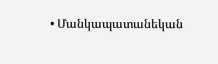• Մանկապատանեկան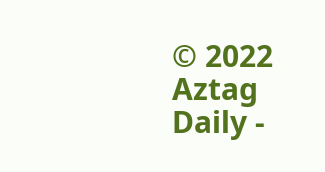© 2022 Aztag Daily -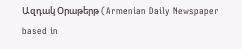Ազդակ Օրաթերթ (Armenian Daily Newspaper based in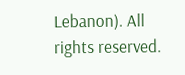Lebanon). All rights reserved.